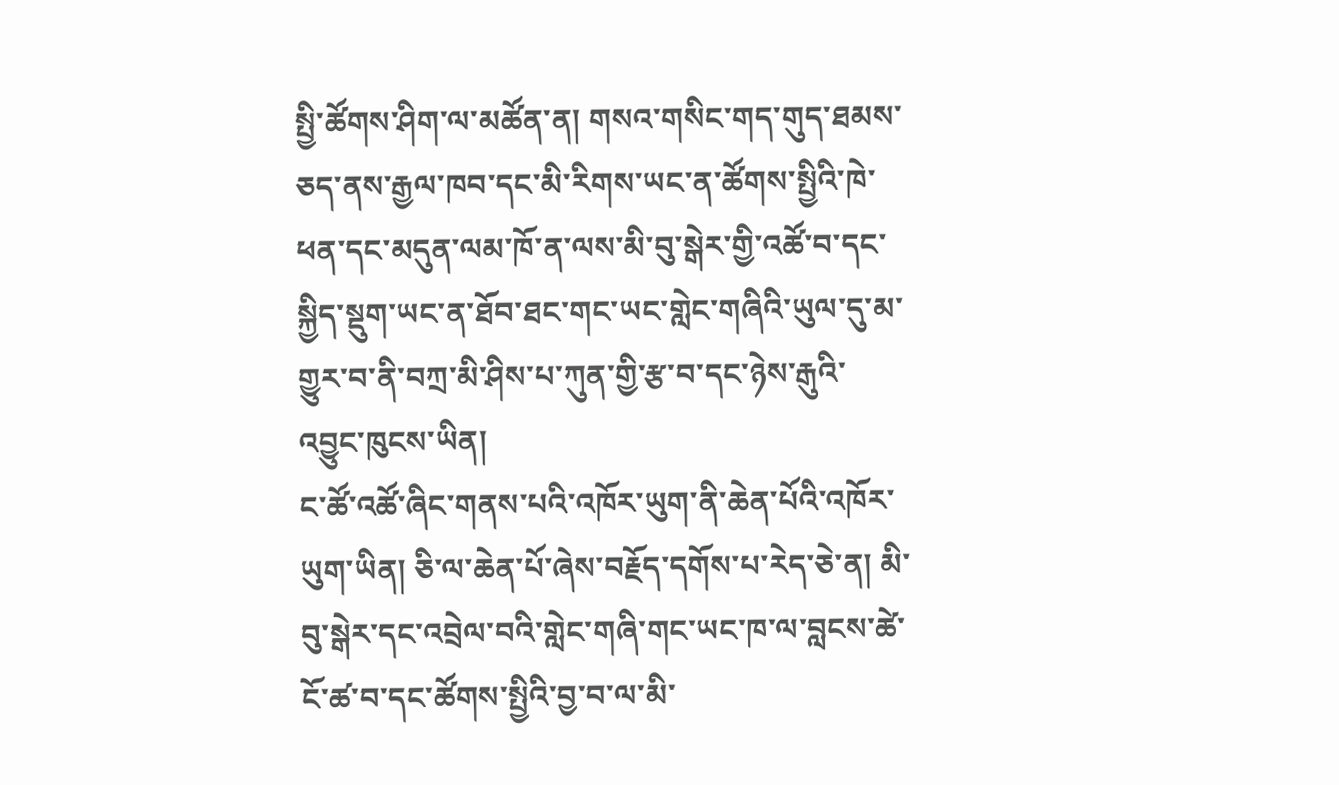སྤྱི་ཚོགས་ཤིག་ལ་མཚོན་ན། གསའ་གསིང་གད་གུད་ཐམས་ཅད་ནས་རྒྱལ་ཁབ་དང་མི་རིགས་ཡང་ན་ཚོགས་སྤྱིའི་ཁེ་ཕན་དང་མདུན་ལམ་ཁོ་ན་ལས་མི་བུ་སྒེར་གྱི་འཚོ་བ་དང་སྐྱིད་སྡུག་ཡང་ན་ཐོབ་ཐང་གང་ཡང་གླེང་གཞིའི་ཡུལ་དུ་མ་གྱུར་བ་ནི་བཀྲ་མི་ཤིས་པ་ཀུན་གྱི་རྩ་བ་དང་ཉེས་རྒུའི་འབྱུང་ཁུངས་ཡིན།
ང་ཚོ་འཚོ་ཞིང་གནས་པའི་འཁོར་ཡུག་ནི་ཆེན་པོའི་འཁོར་ཡུག་ཡིན། ཅི་ལ་ཆེན་པོ་ཞེས་བརྗོད་དགོས་པ་རེད་ཅེ་ན། མི་བུ་སྒེར་དང་འབྲེལ་བའི་གླེང་གཞི་གང་ཡང་ཁ་ལ་བླངས་ཚེ་ངོ་ཚ་བ་དང་ཚོགས་སྤྱིའི་བྱ་བ་ལ་མི་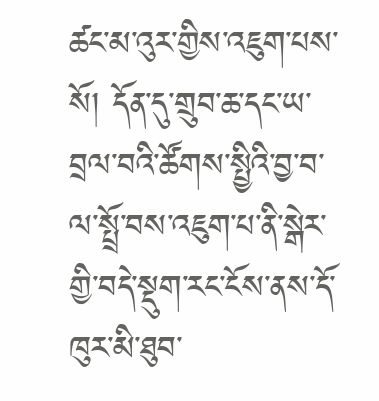ཚང་མ་འུར་གྱིས་འཇུག་པས་སོ། དོན་དུ་གྲུབ་ཆ་དང་ཡ་བྲལ་བའི་ཚོགས་སྤྱིའི་བྱ་བ་ལ་སྤྲོ་བས་འཇུག་པ་ནི་སྒེར་གྱི་བདེ་སྡུག་རང་ངོས་ནས་དོ་ཁུར་མི་ཐུབ་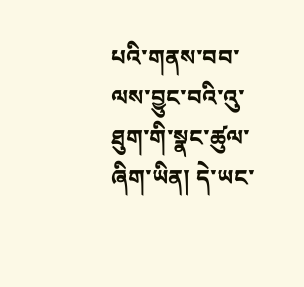པའི་གནས་བབ་ལས་བྱུང་བའི་འུ་ཐུག་གི་སྣང་ཚུལ་ཞིག་ཡིན། དེ་ཡང་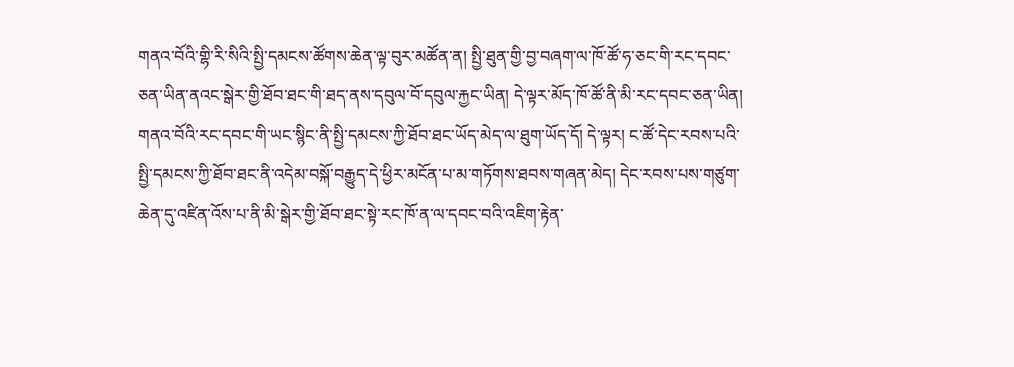གནའ་བོའི་གྷི་རི་སིའི་སྤྱི་དམངས་ཚོགས་ཆེན་ལྟ་བུར་མཚོན་ན། སྤྱི་ཐུན་གྱི་བྱ་བཞག་ལ་ཁོ་ཚོ་ཧ་ཅང་གི་རང་དབང་ཅན་ཡིན་ནའང་སྒེར་གྱི་ཐོབ་ཐང་གི་ཐད་ནས་དབུལ་བོ་དབུལ་རྐྱང་ཡིན། དེ་ལྟར་མོད་ཁོ་ཚོ་ནི་མི་རང་དབང་ཅན་ཡིན། གནའ་བོའི་རང་དབང་གི་ཡང་སྙིང་ནི་སྤྱི་དམངས་ཀྱི་ཐོབ་ཐང་ཡོད་མེད་ལ་ཐུག་ཡོད་དོ། དེ་ལྟར། ང་ཚོ་དེང་རབས་པའི་སྤྱི་དམངས་ཀྱི་ཐོབ་ཐང་ནི་འདེམ་བསྐོ་བརྒྱུད་དེ་ཕྱིར་མངོན་པ་མ་གཏོགས་ཐབས་གཞན་མེད། དེང་རབས་པས་གཙུག་ཆེན་དུ་འཛིན་འོས་པ་ནི་མི་སྒེར་གྱི་ཐོབ་ཐང་སྟེ་རང་ཁོ་ན་ལ་དབང་བའི་འཇིག་རྟེན་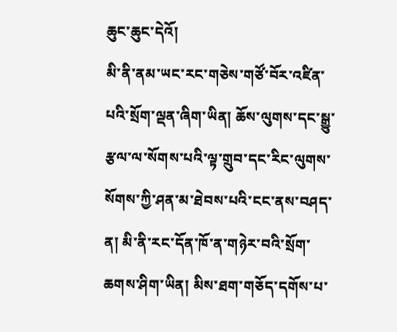ཆུང་ཆུང་དེའོ།
མི་ནི་ནམ་ཡང་རང་གཅེས་གཙོ་བོར་འཛིན་པའི་སྲོག་ལྡན་ཞིག་ཡིན། ཆོས་ལུགས་དང་སྒྱུ་རྩལ་ལ་སོགས་པའི་ལྟ་གྲུབ་དང་རིང་ལུགས་སོགས་ཀྱི་ཤན་མ་ཐེབས་པའི་ངང་ནས་བཤད་ན། མི་ནི་རང་དོན་ཁོ་ན་གཉེར་བའི་སྲོག་ཆགས་ཤིག་ཡིན། མིས་ཐག་གཅོད་དགོས་པ་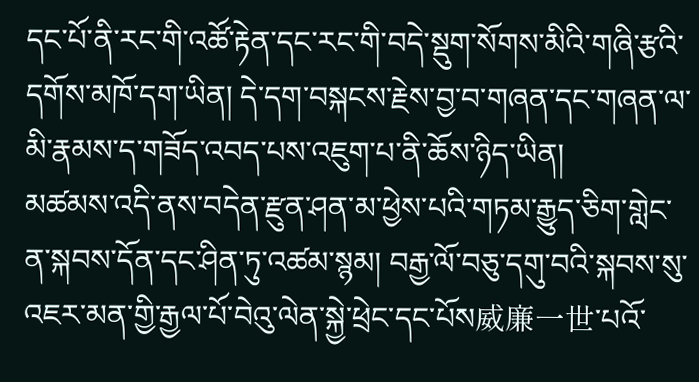དང་པོ་ནི་རང་གི་འཚོ་རྟེན་དང་རང་གི་བདེ་སྡུག་སོགས་མིའི་གཞི་རྩའི་དགོས་མཁོ་དག་ཡིན། དེ་དག་བསྐངས་རྗེས་བྱ་བ་གཞན་དང་གཞན་ལ་མི་རྣམས་ད་གཟོད་འབད་པས་འཇུག་པ་ནི་ཆོས་ཉིད་ཡིན།
མཚམས་འདི་ནས་བདེན་རྫུན་ཤན་མ་ཕྱེས་པའི་གཏམ་རྒྱུད་ཅིག་གླེང་ན་སྐབས་དོན་དང་ཤིན་ཏུ་འཚམ་སྙམ། བརྒྱ་ལོ་བཅུ་དགུ་བའི་སྐབས་སུ་འཇར་མན་གྱི་རྒྱལ་པོ་བེའུ་ལེན་སྐྱེ་ཕྲེང་དང་པོས威廉一世་པའོ་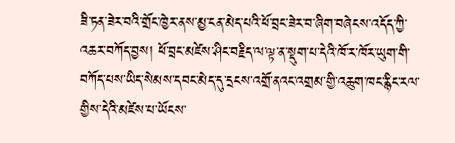ཟི་ཏན་ཟེར་བའི་གྲོང་ཁྱེར་ནས་མྱ་ངན་མེད་པའི་ཕོ་བྲང་ཟེར་བ་ཞིག་བཞེངས་འདོད་ཀྱི་འཆར་བཀོད་བྱས། ཕོ་བྲང་མཛེས་ཤིང་བརྗིད་ལ་ལྟ་ན་སྡུག་པ་དེའི་ཁོ་ར་ཁོར་ཡུག་གི་བཀོད་པས་ཡིད་སེམས་དབང་མེད་དུ་དྲངས་འགྲོ་ནའང་འགྲམ་གྱི་འཆུག་ཁང་རྙིང་རལ་གྱིས་དེའི་མཛེས་པ་ཡོངས་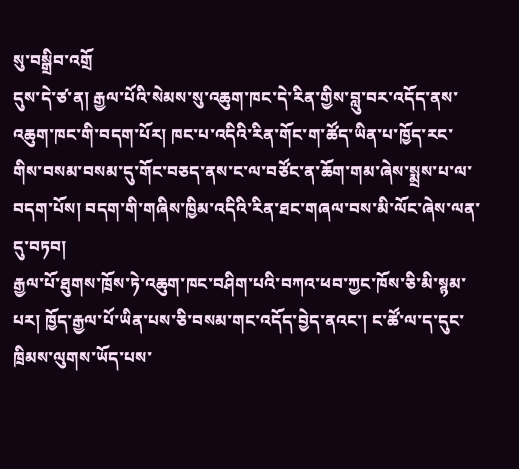སུ་བསྒྲིབ་འགྲོ
དུས་དེ་ཙ་ན། རྒྱལ་པོའི་སེམས་སུ་འཆུག་ཁང་དེ་རིན་གྱིས་བླུ་བར་འདོད་ནས་འཆུག་ཁང་གི་བདག་པོར། ཁང་པ་འདིའི་རིན་གོང་ག་ཚོད་ཡིན་པ་ཁྱོད་རང་གིས་བསམ་བསམ་དུ་གོང་བཅད་ནས་ང་ལ་བཙོང་ན་ཆོག་གམ་ཞེས་སྨྲས་པ་ལ་བདག་པོས། བདག་གི་གཞིས་ཁྱིམ་འདིའི་རིན་ཐང་གཞལ་བས་མི་ལོང་ཞེས་ལན་དུ་བཏབ།
རྒྱལ་པོ་ཐུགས་ཁྲོས་ཏེ་འཆུག་ཁང་བཤིག་པའི་བཀའ་ཕབ་ཀྱང་ཁོས་ཅི་མི་སྙམ་པར། ཁྱོད་རྒྱལ་པོ་ཡིན་པས་ཅི་བསམ་གང་འདོད་བྱེད་ནའང་། ང་ཚོ་ལ་ད་དུང་ཁྲིམས་ལུགས་ཡོད་པས་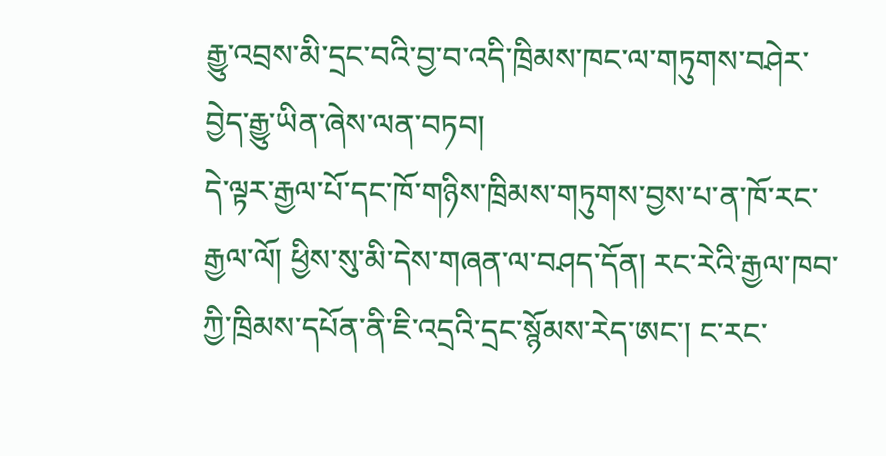རྒྱུ་འབྲས་མི་དྲང་བའི་བྱ་བ་འདི་ཁྲིམས་ཁང་ལ་གཏུགས་བཤེར་བྱེད་རྒྱུ་ཡིན་ཞེས་ལན་བཏབ།
དེ་ལྟར་རྒྱལ་པོ་དང་ཁོ་གཉིས་ཁྲིམས་གཏུགས་བྱས་པ་ན་ཁོ་རང་རྒྱལ་ལོ། ཕྱིས་སུ་མི་དེས་གཞན་ལ་བཤད་དོན། རང་རེའི་རྒྱལ་ཁབ་ཀྱི་ཁྲིམས་དཔོན་ནི་ཇི་འདྲའི་དྲང་སྙོམས་རེད་ཨང་། ང་རང་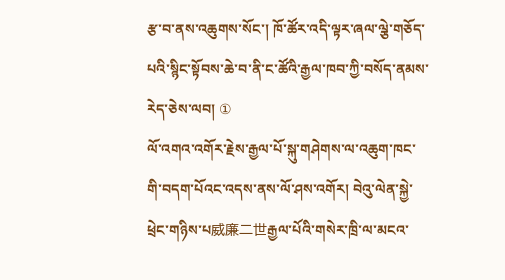རྩ་བ་ནས་འཆུགས་སོང་། ཁོ་ཚོར་འདི་ལྟར་ཞལ་ལྕེ་གཅོད་པའི་སྙིང་སྟོབས་ཆེ་བ་ནི་ང་ཚོའི་རྒྱལ་ཁབ་ཀྱི་བསོད་ནམས་རེད་ཅེས་ལབ། ①
ལོ་འགའ་འགོར་རྗེས་རྒྱལ་པོ་སྐུ་གཤེགས་ལ་འཆུག་ཁང་གི་བདག་པོའང་འདས་ནས་ལོ་ཤས་འགོར། བེའུ་ལེན་སྐྱེ་ཕྲེང་གཉིས་པ威廉二世རྒྱལ་པོའི་གསེར་ཁྲི་ལ་མངའ་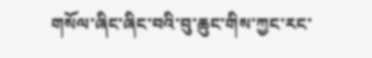གསོལ་ཞིང་ཞིང་བའི་བུ་ཆུང་གིས་ཀྱང་རང་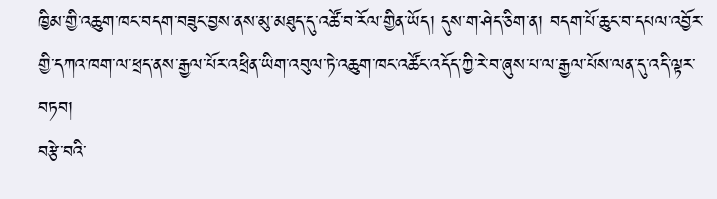ཁྱིམ་གྱི་འཆུག་ཁང་བདག་བཟུང་བྱས་ནས་མུ་མཐུད་དུ་འཚོ་བ་རོལ་གྱིན་ཡོད། དུས་ག་ཤེད་ཅིག་ན། བདག་པོ་ཆུང་བ་དཔལ་འབྱོར་གྱི་དཀའ་ཁག་ལ་ཕྲད་ནས་རྒྱལ་པོར་འཕྲིན་ཡིག་འབུལ་ཏེ་འཆུག་ཁང་འཚོང་འདོད་ཀྱི་རེ་བ་ཞུས་པ་ལ་རྒྱལ་པོས་ལན་དུ་འདི་ལྟར་བཏབ།
བརྩེ་བའི་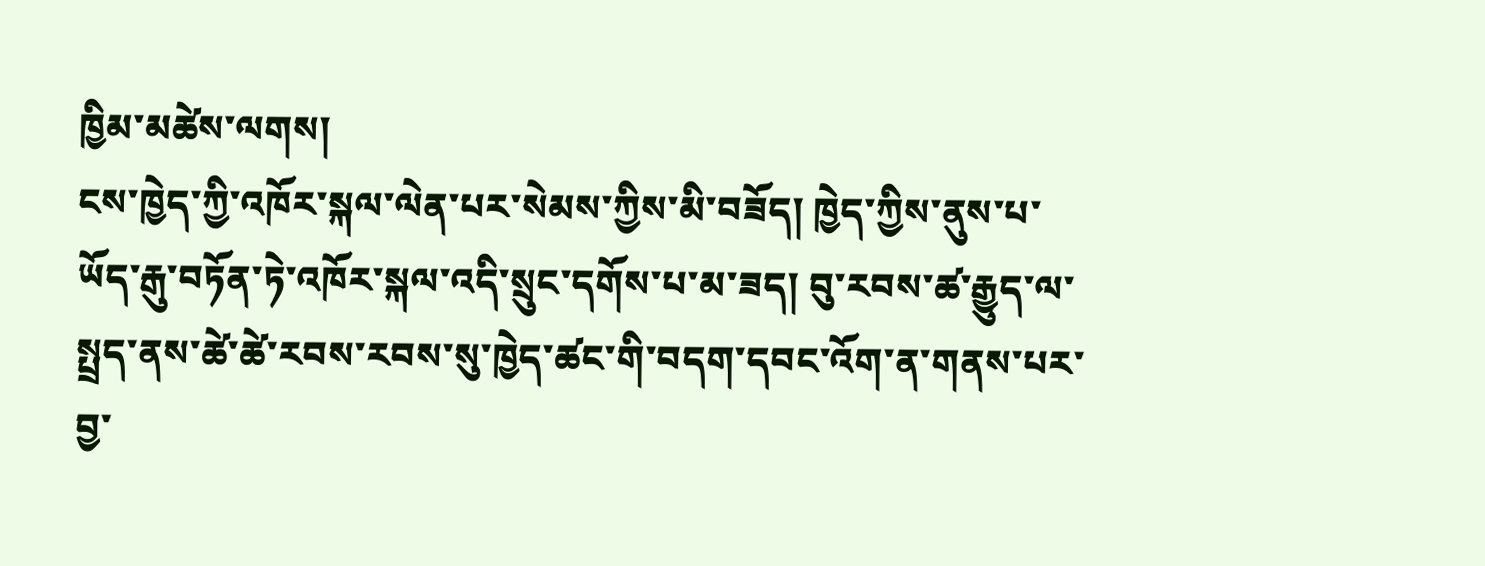ཁྱིམ་མཚེས་ལགས།
ངས་ཁྱེད་ཀྱི་འཁོར་སྐལ་ལེན་པར་སེམས་ཀྱིས་མི་བཟོད། ཁྱེད་ཀྱིས་ནུས་པ་ཡོད་རྒུ་བཏོན་ཏེ་འཁོར་སྐལ་འདི་སྲུང་དགོས་པ་མ་ཟད། བུ་རབས་ཚ་རྒྱུད་ལ་སྤྲད་ནས་ཚེ་ཚེ་རབས་རབས་སུ་ཁྱེད་ཚང་གི་བདག་དབང་འོག་ན་གནས་པར་བྱ་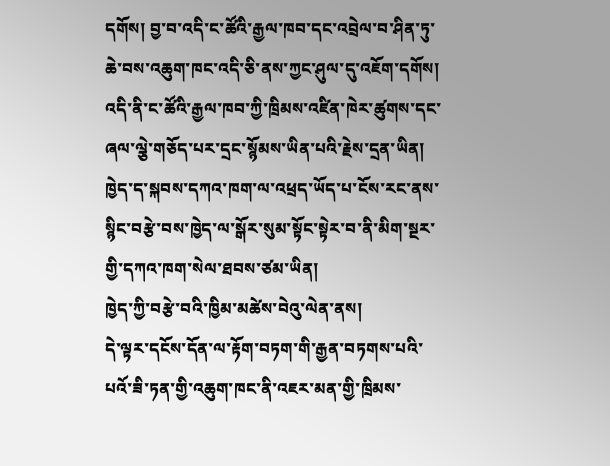དགོས། བྱ་བ་འདི་ང་ཚོའི་རྒྱལ་ཁབ་དང་འབྲེལ་བ་ཤིན་ཏུ་ཆེ་བས་འཆུག་ཁང་འདི་ཅི་ནས་ཀྱང་ཤུལ་དུ་འཇོག་དགོས། འདི་ནི་ང་ཚོའི་རྒྱལ་ཁབ་ཀྱི་ཁྲིམས་འཛིན་ཁེར་ཚུགས་དང་ཞལ་ལྕེ་གཅོད་པར་དྲང་སྙོམས་ཡིན་པའི་རྗེས་དྲན་ཡིན། ཁྱེད་ད་སྐབས་དཀའ་ཁག་ལ་འཕྲད་ཡོད་པ་ངོས་རང་ནས་སྙིང་བརྩེ་བས་ཁྱེད་ལ་སྒོར་སུམ་སྟོང་སྟེར་བ་ནི་མིག་སྔར་གྱི་དཀའ་ཁག་སེལ་ཐབས་ཙམ་ཡིན།
ཁྱེད་ཀྱི་བརྩེ་བའི་ཁྱིམ་མཚེས་བེའུ་ལེན་ནས།
དེ་ལྟར་དངོས་དོན་ལ་རྟོག་བཏག་གི་རྒྱན་བཏགས་པའི་པའོ་ཟི་ཏན་གྱི་འཆུག་ཁང་ནི་འཇར་མན་གྱི་ཁྲིམས་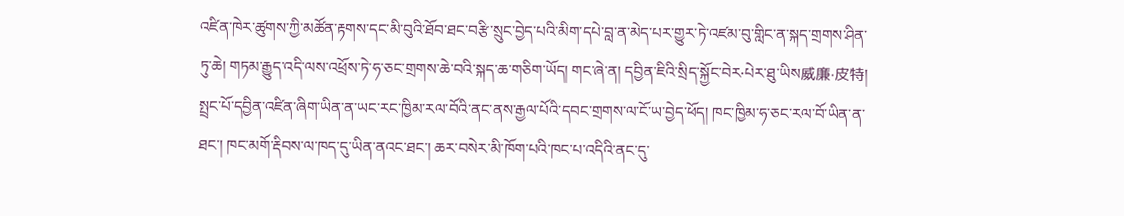འཛིན་ཁེར་ཚུགས་ཀྱི་མཚོན་རྟགས་དང་མི་བུའི་ཐོབ་ཐང་བརྩི་སྲུང་བྱེད་པའི་མིག་དཔེ་བླ་ན་མེད་པར་གྱུར་ཏེ་འཛམ་བུ་གླིང་ན་སྐད་གྲགས་ཤིན་ཏུ་ཆེ། གཏམ་རྒྱུད་འདི་ལས་འཕྲོས་ཏེ་ཧ་ཅང་གྲགས་ཆེ་བའི་སྐད་ཆ་གཅིག་ཡོད། གང་ཞེ་ན། དབྱིན་ཇིའི་སྲིད་སྐྱོང་བེར·པེར་ཐུ་ཡིས威廉·皮特། སྤྲང་པོ་དབྱིན་འཛིན་ཞིག་ཡིན་ན་ཡང་རང་ཁྱིམ་རལ་བོའི་ནང་ནས་རྒྱལ་པོའི་དབང་གྲགས་ལ་ངོ་ཡ་བྱེད་ཕོད། ཁང་ཁྱིམ་ཧ་ཅང་རལ་བོ་ཡིན་ན་ཐང་། ཁང་མགོ་རྡིབས་ལ་ཁད་དུ་ཡིན་ནའང་ཐང་། ཆར་བསེར་མི་ཁོག་པའི་ཁང་པ་འདིའི་ནང་དུ་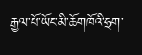རྒྱལ་པོ་ཡོང་མི་ཆོགཁོའི་ཧྲག་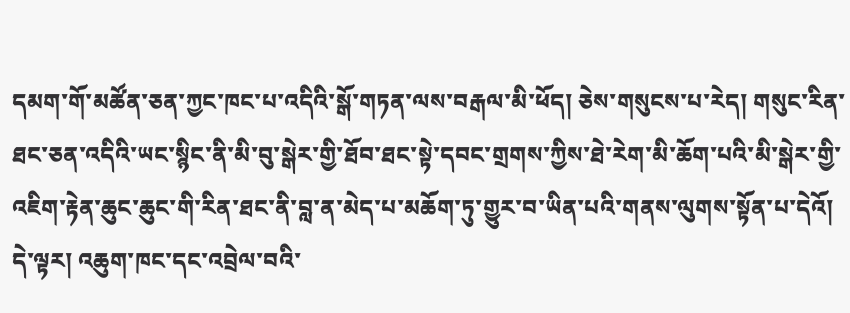དམག་གོ་མཚོན་ཅན་ཀྱང་ཁང་པ་འདིའི་སྒོ་གཏན་ལས་བརྒལ་མི་ཕོད། ཅེས་གསུངས་པ་རེད། གསུང་རིན་ཐང་ཅན་འདིའི་ཡང་སྙིང་ནི་མི་བུ་སྒེར་གྱི་ཐོབ་ཐང་སྟེ་དབང་གྲགས་ཀྱིས་ཐེ་རེག་མི་ཆོག་པའི་མི་སྒེར་གྱི་འཇིག་རྟེན་ཆུང་ཆུང་གི་རིན་ཐང་ནི་བླ་ན་མེད་པ་མཆོག་ཏུ་གྱུར་བ་ཡིན་པའི་གནས་ལུགས་སྟོན་པ་དེའོ།
དེ་ལྟར། འཆུག་ཁང་དང་འབྲེལ་བའི་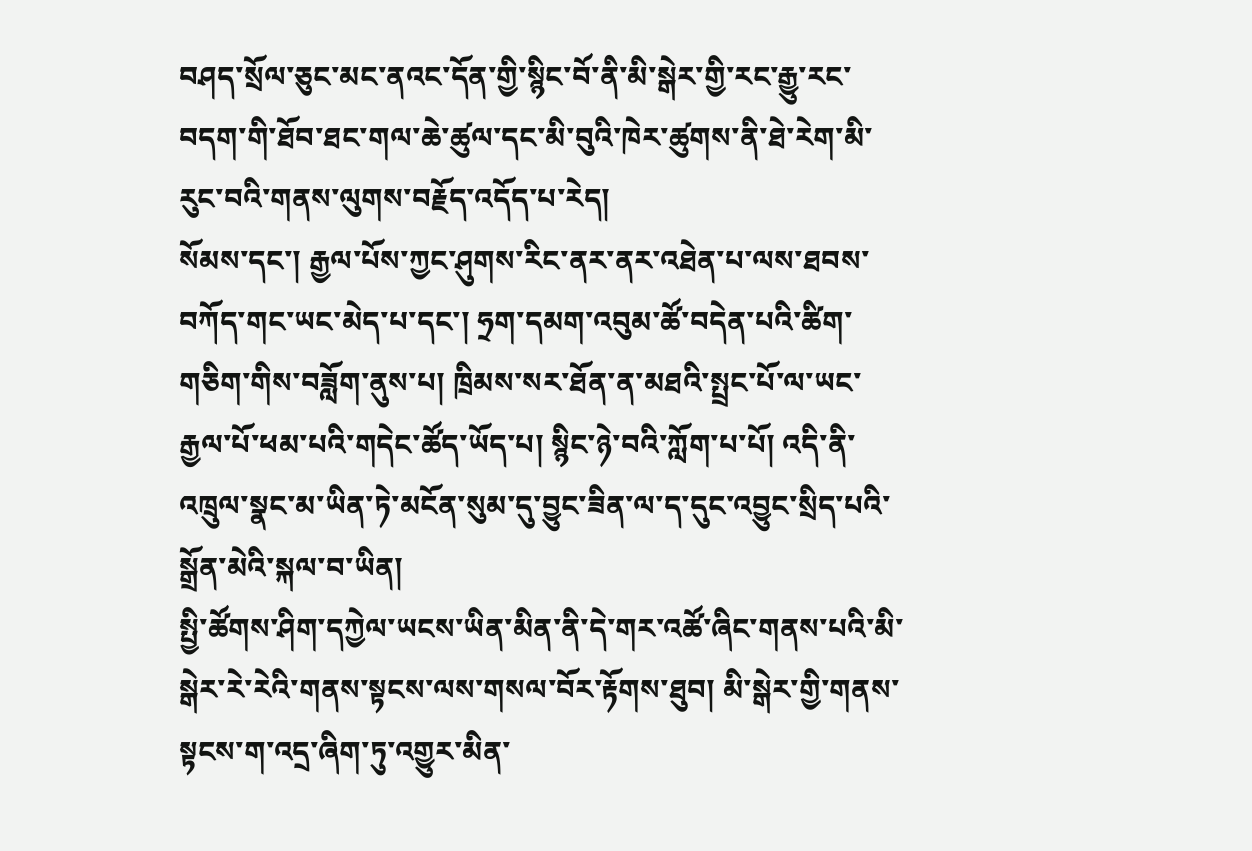བཤད་སྲོལ་ཅུང་མང་ནའང་དོན་གྱི་སྙིང་བོ་ནི་མི་སྒེར་གྱི་རང་རྒྱུ་རང་བདག་གི་ཐོབ་ཐང་གལ་ཆེ་ཚུལ་དང་མི་བུའི་ཁེར་ཚུགས་ནི་ཐེ་རེག་མི་རུང་བའི་གནས་ལུགས་བརྗོད་འདོད་པ་རེད།
སོམས་དང་། རྒྱལ་པོས་ཀྱང་ཤུགས་རིང་ནར་ནར་འཐེན་པ་ལས་ཐབས་བཀོད་གང་ཡང་མེད་པ་དང་། ཧྲག་དམག་འབུམ་ཚོ་བདེན་པའི་ཚིག་གཅིག་གིས་བཟློག་ནུས་པ། ཁྲིམས་སར་ཐོན་ན་མཐའི་སྤྲང་པོ་ལ་ཡང་རྒྱལ་པོ་ཕམ་པའི་གདེང་ཚོད་ཡོད་པ། སྙིང་ཉེ་བའི་ཀློག་པ་པོ། འདི་ནི་འཁྲུལ་སྣང་མ་ཡིན་ཏེ་མངོན་སུམ་དུ་བྱུང་ཟིན་ལ་ད་དུང་འབྱུང་སྲིད་པའི་སྒྲོན་མེའི་སྐལ་བ་ཡིན།
སྤྱི་ཚོགས་ཤིག་དཀྱེལ་ཡངས་ཡིན་མིན་ནི་དེ་གར་འཚོ་ཞིང་གནས་པའི་མི་སྒེར་རེ་རེའི་གནས་སྟངས་ལས་གསལ་བོར་རྟོགས་ཐུབ། མི་སྒེར་གྱི་གནས་སྟངས་ག་འདྲ་ཞིག་ཏུ་འགྱུར་མིན་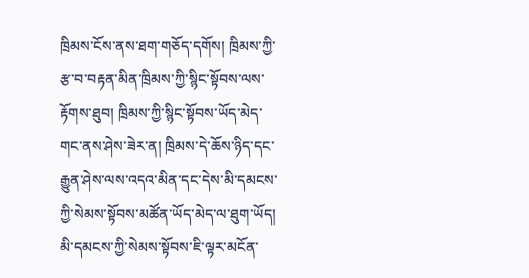ཁྲིམས་ངོས་ནས་ཐག་གཅོད་དགོས། ཁྲིམས་ཀྱི་རྩ་བ་བརྟན་མིན་ཁྲིམས་ཀྱི་སྙིང་སྟོབས་ལས་རྟོགས་ཐུབ། ཁྲིམས་ཀྱི་སྙིང་སྟོབས་ཡོད་མེད་གང་ནས་ཤེས་ཟེར་ན། ཁྲིམས་དེ་ཆོས་ཉིད་དང་རྒྱུན་ཤེས་ལས་འདའ་མིན་དང་དེས་མི་དམངས་ཀྱི་སེམས་སྟོབས་མཚོན་ཡོད་མེད་ལ་ཐུག་ཡོད། མི་དམངས་ཀྱི་སེམས་སྟོབས་ཇི་ལྟར་མངོན་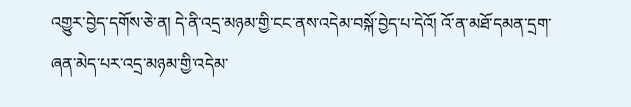འགྱུར་བྱེད་དགོས་ཅེ་ན། དེ་ནི་འདྲ་མཉམ་གྱི་ངང་ནས་འདེམ་བསྐོ་བྱེད་པ་དེའོ། འོ་ན་མཐོ་དམན་དྲག་ཞན་མེད་པར་འདྲ་མཉམ་གྱི་འདེམ་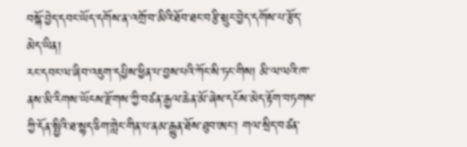བསྐོ་བྱེད་དབང་ཡོད་དགོས་ན་འགྲོ་བ་མིའི་ཐོབ་ཐང་བརྩི་སྲུང་བྱེད་དགོས་པ་རྩོད་མེད་ཡིན།
རང་དབང་ལ་ཞིབ་འཇུག་དཔྱིས་ཕྱིན་པ་བྱས་པའི་ཀོང་སི་ཏང་གིས། མི་ལ་ལའི་ཁ་ནས་མི་རིགས་ཡོངས་རྫོགས་ཀྱི་བཙན་རྒྱལ་ཆེན་མོ་ཞེས་དངོས་མེད་རྟོག་བཏགས་ཀྱི་དོན་སྤྱིའི་ཐ་སྙད་ཅིག་གླེང་གིན་པ་ནམ་རྒྱུན་ཐོས་ཐུབ་ཨང་། གལ་སྲིད་བཙན་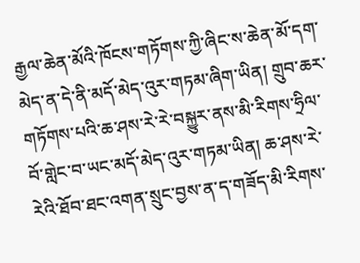རྒྱལ་ཆེན་མོའི་ཁོངས་གཏོགས་ཀྱི་ཞིང་ས་ཆེན་མོ་དག་མེད་ན་དེ་ནི་མདོ་མེད་འུར་གཏམ་ཞིག་ཡིན། གྲུབ་ཆར་གཏོགས་པའི་ཆ་ཤས་རེ་རེ་བསྐྱུར་ནས་མི་རིགས་ཧྲིལ་བོ་གླེང་བ་ཡང་མདོ་མེད་འུར་གཏམ་ཡིན། ཆ་ཤས་རེ་རེའི་ཐོབ་ཐང་འགན་སྲུང་བྱས་ན་ད་གཟོད་མི་རིགས་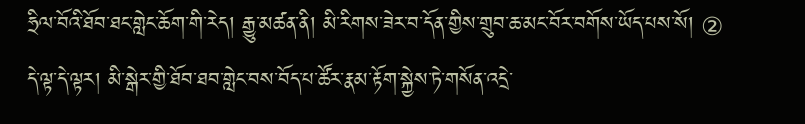ཧྲིལ་བོའི་ཐོབ་ཐང་གླེང་ཆོག་གི་རེད། རྒྱུ་མཚན་ནི། མི་རིགས་ཟེར་བ་དོན་གྱིས་གྲུབ་ཆ་མང་བོར་བགོས་ཡོད་པས་སོ། ②
དེ་ལྟ་དེ་ལྟར། མི་སྒེར་གྱི་ཐོབ་ཐབ་གླེང་བས་བོད་པ་ཚོར་རྣམ་རྟོག་སྐྱེས་ཏེ་གསོན་འདྲེ་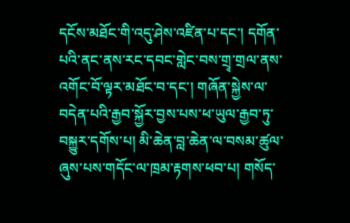དངོས་མཐོང་གི་འདུ་ཤེས་འཛིན་པ་དང་། དགོན་པའི་ནང་ནས་རང་དབང་གླེང་བས་གྲྭ་གྲལ་ནས་འགོང་བོ་ལྟར་མཐོང་བ་དང་། གཞོན་སྐྱེས་ལ་བདེན་པའི་རྒྱབ་སྐྱོར་བྱས་པས་ཕ་ཡུལ་རྒྱབ་ཏུ་བསྐྱུར་དགོས་པ། མི་ཆེན་བླ་ཆེན་ལ་བསམ་ཚུལ་ཞུས་པས་གདོང་ལ་ཁྲམ་རྟགས་ཕབ་པ། གསོད་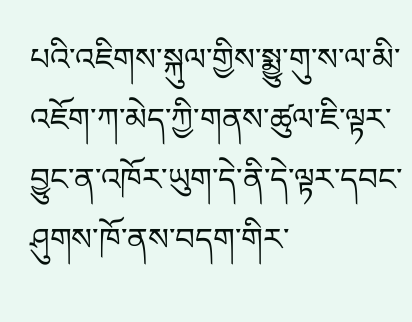པའི་འཇིགས་སྐུལ་གྱིས་སྨྱུ་གུ་ས་ལ་མི་འཇོག་ཀ་མེད་ཀྱི་གནས་ཚུལ་ཇི་ལྟར་བྱུང་ན་འཁོར་ཡུག་དེ་ནི་དེ་ལྟར་དབང་ཤུགས་ཁོ་ནས་བདག་གིར་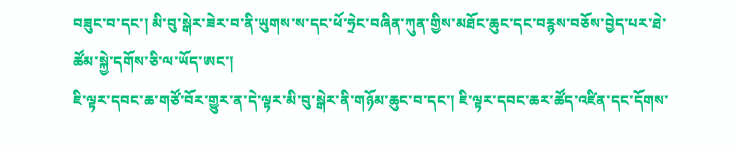བཟུང་བ་དང་། མི་བུ་སྒེར་ཟེར་བ་ནི་ཡུགས་ས་དང་ཕོ་ཧྲེང་བཞིན་ཀུན་གྱིས་མཐོང་ཆུང་དང་བརྙས་བཅོས་བྱེད་པར་ཐེ་ཚོམ་སྐྱེ་དགོས་ཅི་ལ་ཡོད་ཨང་།
ཇི་ལྟར་དབང་ཆ་གཙོ་བོར་གྱུར་ན་དེ་ལྟར་མི་བུ་སྒེར་ནི་གཉོམ་ཆུང་བ་དང་། ཇི་ལྟར་དབང་ཆར་ཚོད་འཛིན་དང་དོགས་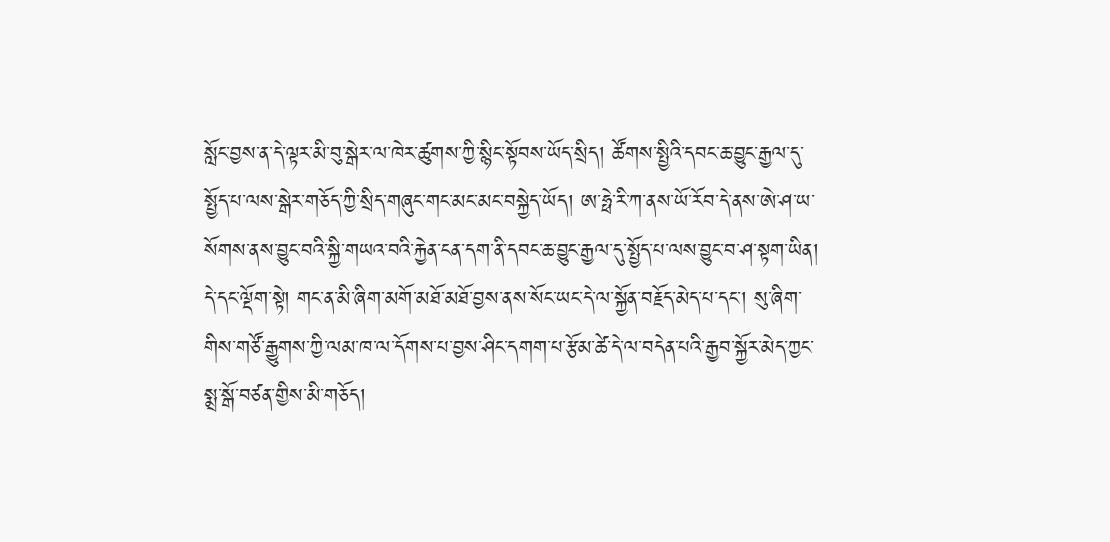སློང་བྱས་ན་དེ་ལྟར་མི་བུ་སྒེར་ལ་ཁེར་ཚུགས་ཀྱི་སྙིང་སྟོབས་ཡོད་སྲིད། ཚོགས་སྤྱིའི་དབང་ཆ་བྱུང་རྒྱལ་དུ་སྤྱོད་པ་ལས་སྒེར་གཅོད་ཀྱི་སྲིད་གཞུང་གང་མང་མང་བསྐྱེད་ཡོད། ཨ་ཧྥེ་རི་ཀ་ནས་ཡོ་རོབ་དེ་ནས་ཨེ་ཤ་ཡ་སོགས་ནས་བྱུང་བའི་སྐྱི་གཡའ་བའི་རྐྱེན་ངན་དག་ནི་དབང་ཆ་བྱུང་རྒྱལ་དུ་སྤྱོད་པ་ལས་བྱུང་བ་ཤ་སྟག་ཡིན། དེ་དང་ལྡོག་སྟེ། གང་ན་མི་ཞིག་མགོ་མཐོ་མཐོ་བྱས་ནས་སོང་ཡང་དེ་ལ་སྐྱོན་བརྗོད་མེད་པ་དང་། སུ་ཞིག་གིས་གཙོ་རྒྱུགས་ཀྱི་ལམ་ཁ་ལ་དོགས་པ་བྱས་ཤིང་དགག་པ་རྩོམ་ཚེ་དེ་ལ་བདེན་པའི་རྒྱབ་སྐྱོར་མེད་ཀྱང་སྨྲ་སྒོ་བཙན་གྱིས་མི་གཅོད།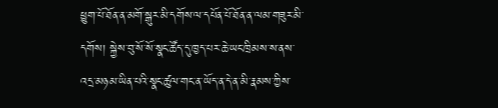ཕྱུག་པོ་ཐོན་ན་མགོ་སྒུར་མི་དགོས་ལ་དཔོན་པོ་ཐོན་ན་ལམ་གཟུར་མི་དགོས། སྐྱེས་བུ་སོ་སོ་སྣང་ཚོད་དུ་ཁྱད་པར་ཆེ་ཡང་ཁྲིམས་ས་ནས་འདྲ་མཉམ་ཡིན་པའི་སྣང་ཚུལ་གང་ན་ཡོད་ན་དེ་ན་མི་རྣམས་ཀྱིས་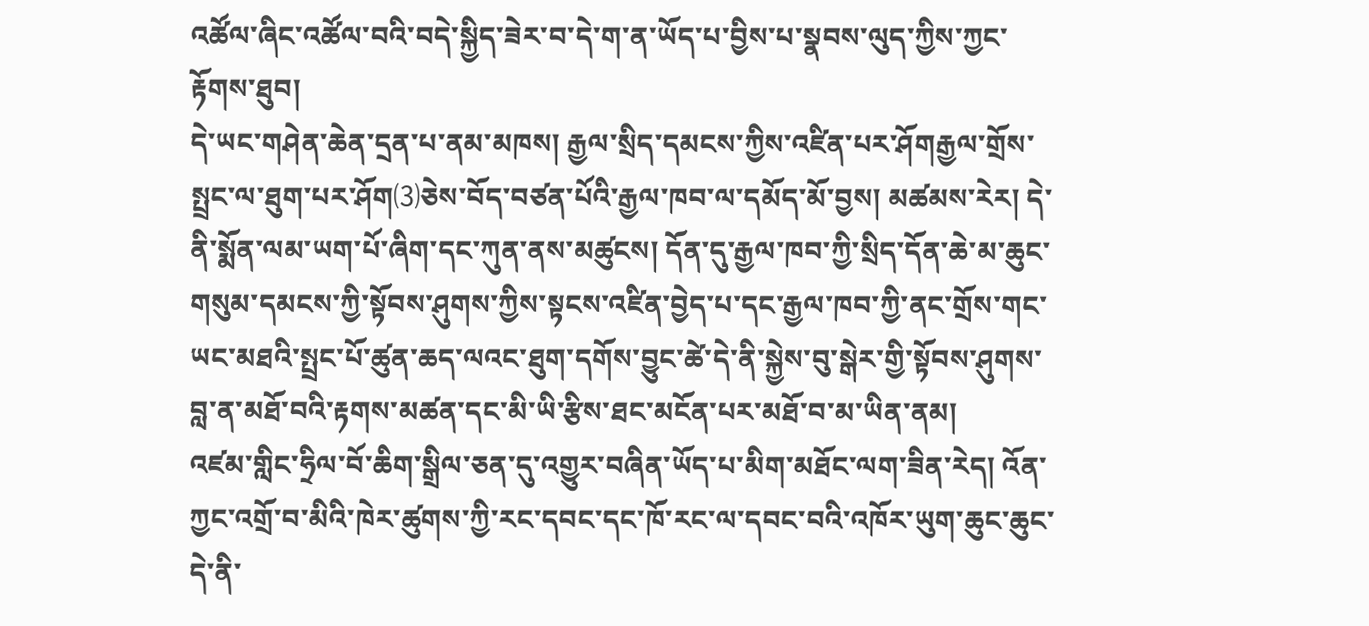འཚོལ་ཞིང་འཚོལ་བའི་བདེ་སྐྱིད་ཟེར་བ་དེ་ག་ན་ཡོད་པ་བྱིས་པ་སྣབས་ལུད་ཀྱིས་ཀྱང་རྟོགས་ཐུབ།
དེ་ཡང་གཤེན་ཆེན་དྲན་པ་ནམ་མཁས། རྒྱལ་སྲིད་དམངས་ཀྱིས་འཛིན་པར་ཤོགརྒྱལ་གྲོས་སྤྲང་ལ་ཐུག་པར་ཤོག⑶ཅེས་བོད་བཙན་པོའི་རྒྱལ་ཁབ་ལ་དམོད་མོ་བྱས། མཚམས་རེར། དེ་ནི་སྨོན་ལམ་ཡག་པོ་ཞིག་དང་ཀུན་ནས་མཚུངས། དོན་དུ་རྒྱལ་ཁབ་ཀྱི་སྲིད་དོན་ཆེ་མ་ཆུང་གསུམ་དམངས་ཀྱི་སྟོབས་ཤུགས་ཀྱིས་སྟངས་འཛིན་བྱེད་པ་དང་རྒྱལ་ཁབ་ཀྱི་ནང་གྲོས་གང་ཡང་མཐའི་སྤྲང་པོ་ཚུན་ཆད་ལའང་ཐུག་དགོས་བྱུང་ཚེ་དེ་ནི་སྐྱེས་བུ་སྒེར་གྱི་སྟོབས་ཤུགས་བླ་ན་མཐོ་བའི་རྟགས་མཚན་དང་མི་ཡི་རྩིས་ཐང་མངོན་པར་མཐོ་བ་མ་ཡིན་ནམ།
འཛམ་གླིང་ཧྲིལ་བོ་ཆིག་སྒྲིལ་ཅན་དུ་འགྱུར་བཞིན་ཡོད་པ་མིག་མཐོང་ལག་ཟིན་རེད། འོན་ཀྱང་འགྲོ་བ་མིའི་ཁེར་ཚུགས་ཀྱི་རང་དབང་དང་ཁོ་རང་ལ་དབང་བའི་འཁོར་ཡུག་ཆུང་ཆུང་དེ་ནི་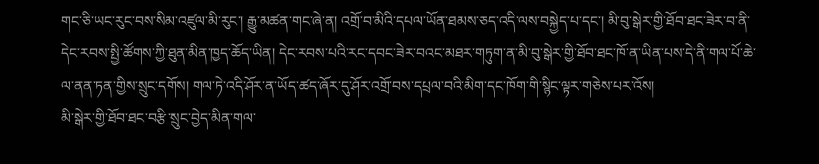གང་ཅི་ཡང་རུང་བས་སིམ་འཛུལ་མི་རུང་། རྒྱུ་མཚན་གང་ཞེ་ན། འགྲོ་བ་མིའི་དཔལ་ཡོན་ཐམས་ཅད་འདི་ལས་བསྐྱེད་པ་དང་། མི་བུ་སྒེར་གྱི་ཐོབ་ཐང་ཟེར་བ་ནི་དེང་རབས་སྤྱི་ཚོགས་ཀྱི་ཐུན་མིན་ཁྱད་ཆོད་ཡིན། དེང་རབས་པའི་རང་དབང་ཟེར་བའང་མཐར་གཏུག་ན་མི་བུ་སྒེར་གྱི་ཐོབ་ཐང་ཁོ་ན་ཡིན་པས་དེ་ནི་གལ་པོ་ཆེ་ལ་ནན་ཏན་གྱིས་སྲུང་དགོས། གལ་ཏེ་འདི་ཤོར་ན་ཡོད་ཚད་ཞོར་དུ་ཤོར་འགྲོ་བས་དཔྲལ་བའི་མིག་དང་ཁོག་གི་སྙིང་ལྟར་གཅེས་པར་འོས།
མི་སྒེར་གྱི་ཐོབ་ཐང་བརྩི་སྲུང་བྱེད་མིན་གལ་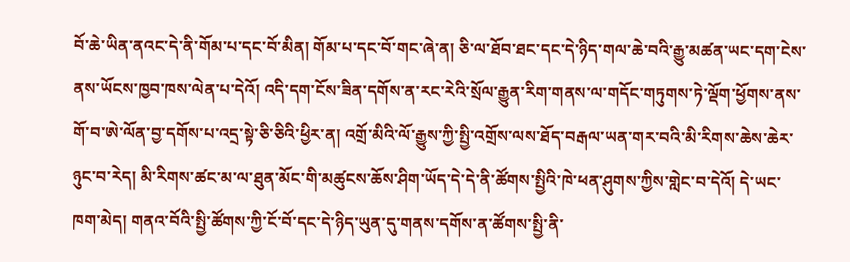བོ་ཆེ་ཡིན་ནའང་དེ་ནི་གོམ་པ་དང་བོ་མིན། གོམ་པ་དང་བོ་གང་ཞེ་ན། ཅི་ལ་ཐོབ་ཐང་དང་དེ་ཉིད་གལ་ཆེ་བའི་རྒྱུ་མཚན་ཡང་དག་ངེས་ནས་ཡོངས་ཁྱབ་ཁས་ལེན་པ་དེའོ། འདི་དག་ངོས་ཟིན་དགོས་ན་རང་རེའི་སྲོལ་རྒྱུན་རིག་གནས་ལ་གདོང་གཏུགས་ཏེ་ལྡོག་ཕྱོགས་ནས་གོ་བ་ཨེ་ལོན་བྱ་དགོས་པ་འདྲ་སྟེ་ཅི་ཅིའི་ཕྱིར་ན། འགྲོ་མིའི་ལོ་རྒྱུས་ཀྱི་སྤྱི་འགྲོས་ལས་ཐོད་བརྒལ་ཡན་གར་བའི་མི་རིགས་ཆེས་ཆེར་ཉུང་བ་རེད། མི་རིགས་ཚང་མ་ལ་ཐུན་མོང་གི་མཚུངས་ཆོས་ཤིག་ཡོད་དེ་དེ་ནི་ཚོགས་སྤྱིའི་ཁེ་ཕན་ཤུགས་ཀྱིས་གླེང་བ་དེའོ། དེ་ཡང་ཁག་མེད། གནའ་བོའི་སྤྱི་ཚོགས་ཀྱི་ངོ་བོ་དང་དེ་ཉིད་ཡུན་དུ་གནས་དགོས་ན་ཚོགས་སྤྱི་ནི་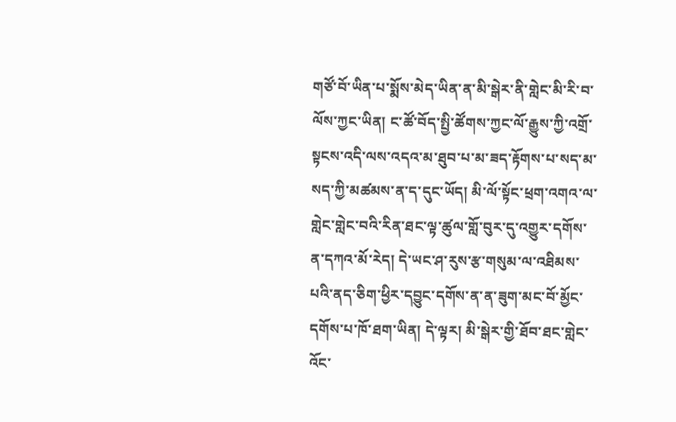གཙོ་བོ་ཡིན་པ་སྨོས་མེད་ཡིན་ན་མི་སྒེར་ནི་གླེང་མི་རི་བ་ལོས་ཀྱང་ཡིན། ང་ཚོ་བོད་སྤྱི་ཚོགས་ཀྱང་ལོ་རྒྱུས་ཀྱི་འགྲོ་སྟངས་འདི་ལས་འདའ་མ་ཐུབ་པ་མ་ཟད་རྟོགས་པ་སད་མ་སད་ཀྱི་མཚམས་ན་ད་དུང་ཡོད། མི་ལོ་སྟོང་ཕྲག་འགའ་ལ་གླེང་གླེང་བའི་རིན་ཐང་ལྟ་ཚུལ་གློ་བུར་དུ་འགྱུར་དགོས་ན་དཀའ་མོ་རེད། དེ་ཡང་ཤ་རུས་རྩ་གསུམ་ལ་འཐིམས་པའི་ནད་ཅིག་ཕྱིར་དབྱུང་དགོས་ན་ན་ཟུག་མང་བོ་མྱོང་དགོས་པ་ཁོ་ཐག་ཡིན། དེ་ལྟར། མི་སྒེར་གྱི་ཐོབ་ཐང་གླེང་འོང་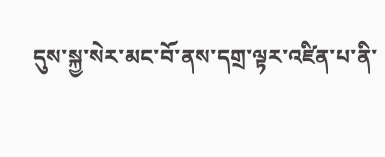དུས་སྐྱ་སེར་མང་བོ་ནས་དགྲ་ལྟར་འཛིན་པ་ནི་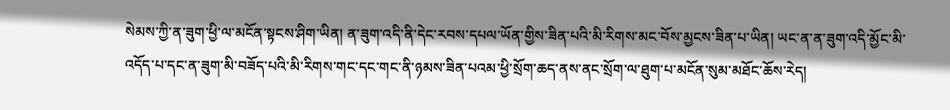སེམས་ཀྱི་ན་ཟུག་ཕྱི་ལ་མངོན་སྟངས་ཤིག་ཡིན། ན་ཟུག་འདི་ནི་དེང་རབས་དཔལ་ཡོན་གྱིས་ཟིན་པའི་མི་རིགས་མང་བོས་མྱངས་ཟིན་པ་ཡིན། ཡང་ན་ན་ཟུག་འདི་མྱོང་མི་འདོད་པ་དང་ན་ཟུག་མི་བཟོད་པའི་མི་རིགས་གང་དང་གང་ནི་ཉམས་ཟིན་པའམ་ཕྱི་སྲོག་ཆད་ནས་ནང་སྲོག་ལ་ཐུག་པ་མངོན་སུམ་མཐོང་ཆོས་རེད།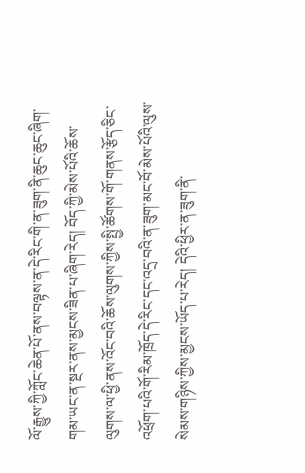ལོ་རྒྱུས་ཀྱི་ཀློང་ཆེན་པོ་ནས་བལྟས་ན་དེ་རིང་གི་ན་ཟུག་ནི་ཆུང་ཆུང་ཞིག་གམ་ཡང་ན་སྔར་ནས་མྱངས་ཟིན་པ་ཞིག་རེད། བོད་ཀྱི་མེས་པོའི་ཆོས་ལུགས་ལ་ཕྱི་ནས་འོང་བའི་ཆོས་ལུགས་ཀྱིས་སྤྱི་ཚོགས་གོ་གནས་རྩོད་ཅིང་འཕྲོག་པའི་གོ་རིམ་ཁྲོད་དེ་རིང་དང་འདྲ་བའི་ན་ཟུག་མང་བོ་མེས་པོའི་ལུས་སེམས་གཉིས་ཀྱིས་མྱངས་ཡོད་པ་རེད། དེའི་ཕྱིར་ན་ཟུག་ནི་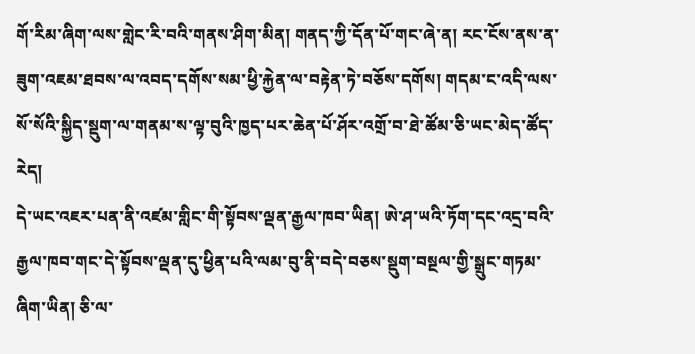གོ་རིམ་ཞིག་ལས་གླེང་རི་བའི་གནས་ཤིག་མིན། གནད་ཀྱི་དོན་པོ་གང་ཞེ་ན། རང་ངོས་ནས་ན་ཟུག་འཇམ་ཐབས་ལ་འབད་དགོས་སམ་ཕྱི་རྐྱེན་ལ་བརྟེན་ཏེ་བཅོས་དགོས། གདམ་ང་འདི་ལས་སོ་སོའི་སྐྱིད་སྡུག་ལ་གནམ་ས་ལྟ་བུའི་ཁྱད་པར་ཆེན་པོ་ཤོར་འགྲོ་བ་ཐེ་ཚོམ་ཅི་ཡང་མེད་ཚོད་རེད།
དེ་ཡང་འཇར་པན་ནི་འཛམ་གླིང་གི་སྟོབས་ལྡན་རྒྱལ་ཁབ་ཡིན། ཨེ་ཤ་ཡའི་ཏོག་དང་འདྲ་བའི་རྒྱལ་ཁབ་གང་དེ་སྟོབས་ལྡན་དུ་ཕྱིན་པའི་ལམ་བུ་ནི་བདེ་བཅས་སྡུག་བསྔལ་གྱི་སྒྲུང་གཏམ་ཞིག་ཡིན། ཅི་ལ་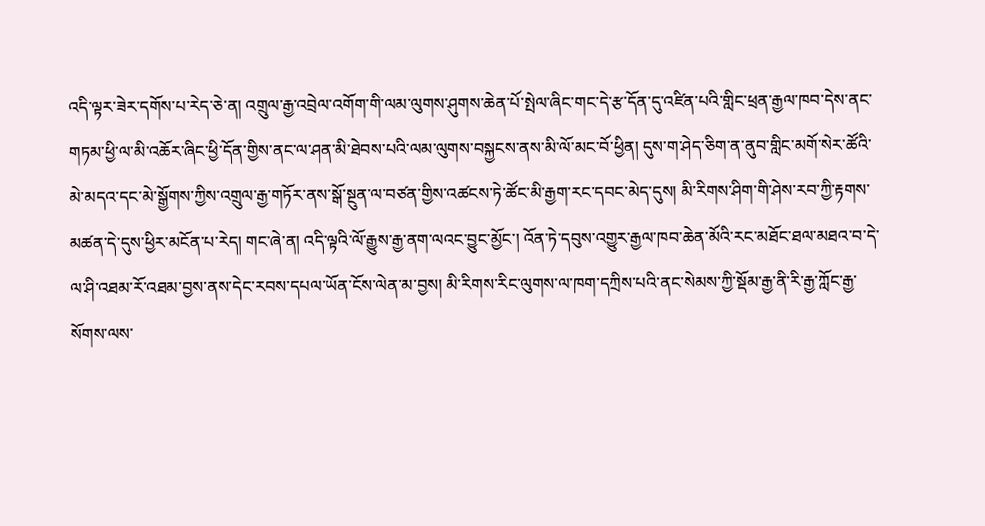འདི་ལྟར་ཟེར་དགོས་པ་རེད་ཅེ་ན། འགྲུལ་རྒྱ་འབྲེལ་འགོག་གི་ལམ་ལུགས་ཤུགས་ཆེན་པོ་སྤེལ་ཞིང་གང་དེ་རྩ་དོན་དུ་འཛིན་པའི་གླིང་ཕྲན་རྒྱལ་ཁབ་དེས་ནང་གཏམ་ཕྱི་ལ་མི་འཆོར་ཞིང་ཕྱི་དོན་གྱིས་ནང་ལ་ཤན་མི་ཐེབས་པའི་ལམ་ལུགས་བསྐྱངས་ནས་མི་ལོ་མང་བོ་ཕྱིན། དུས་ག་ཤེད་ཅིག་ན་ནུབ་གླིང་མགོ་སེར་ཚོའི་མེ་མདའ་དང་མེ་སྒྱོགས་ཀྱིས་འགྲུལ་རྒྱ་གཏོར་ནས་སྒོ་སྔུན་ལ་བཙན་གྱིས་འཚངས་ཏེ་ཚོང་མི་རྒྱག་རང་དབང་མེད་དུས། མི་རིགས་ཤིག་གི་ཤེས་རབ་ཀྱི་རྟགས་མཚན་དེ་དུས་ཕྱིར་མངོན་པ་རེད། གང་ཞེ་ན། འདི་ལྟའི་ལོ་རྒྱུས་རྒྱ་ནག་ལའང་བྱུང་མྱོང་། འོན་ཏེ་དབུས་འགྱུར་རྒྱལ་ཁབ་ཆེན་མོའི་རང་མཐོང་ཐལ་མཐའ་བ་དེ་ལ་ཤི་འཐམ་རོ་འཐམ་བྱས་ནས་དེང་རབས་དཔལ་ཡོན་ངོས་ལེན་མ་བྱས། མི་རིགས་རིང་ལུགས་ལ་ཁག་དཀྲིས་པའི་ནང་སེམས་ཀྱི་སྡོམ་རྒྱ་ནི་རི་རྒྱ་ཀློང་རྒྱ་སོགས་ལས་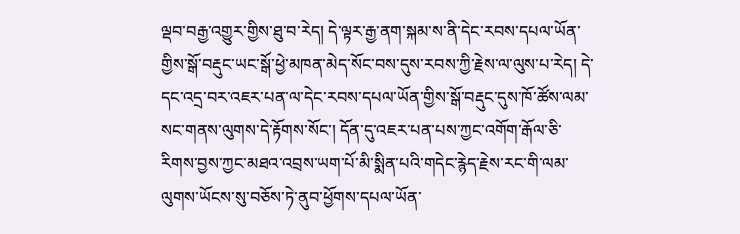ལྡབ་བརྒྱ་འགྱུར་གྱིས་ཐུ་བ་རེད། དེ་ལྟར་རྒྱ་ནག་སྐམ་ས་ནི་དེང་རབས་དཔལ་ཡོན་གྱིས་སྒོ་བརྡུང་ཡང་སྒོ་ཕྱེ་མཁན་མེད་སོང་བས་དུས་རབས་ཀྱི་རྗེས་ལ་ལུས་པ་རེད། དེ་དང་འདྲ་བར་འཇར་པན་ལ་དེང་རབས་དཔལ་ཡོན་གྱིས་སྒོ་བརྡུང་དུས་ཁོ་ཚོས་ལམ་སང་གནས་ལུགས་དེ་རྟོགས་སོང་། དོན་དུ་འཇར་པན་པས་ཀྱང་འགོག་རྒོལ་ཅི་རིགས་བྱས་ཀྱང་མཐའ་འབྲས་ཡག་པོ་མི་སྨིན་པའི་གདེང་རྙེད་རྗེས་རང་གི་ལམ་ལུགས་ཡོངས་སུ་བཅོས་ཏེ་ནུབ་ཕྱོགས་དཔལ་ཡོན་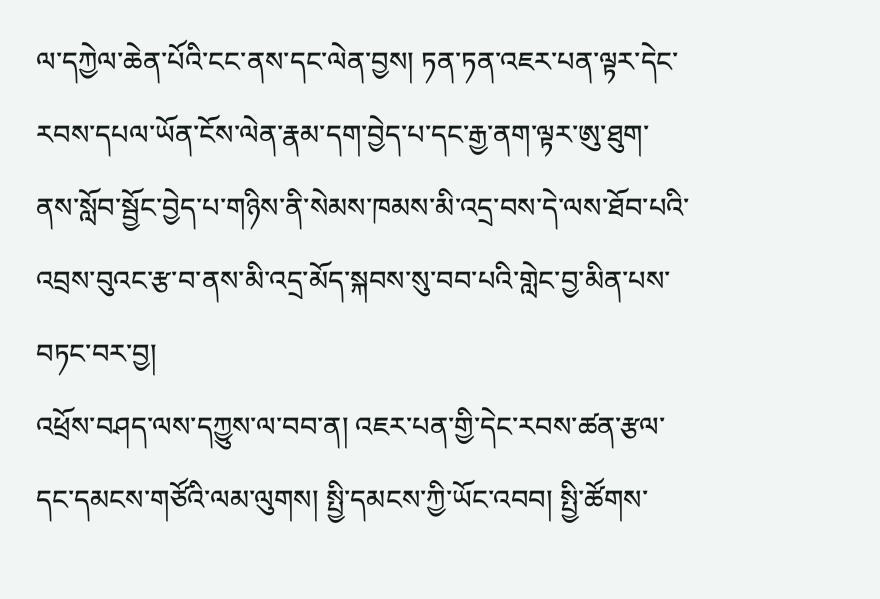ལ་དཀྱེལ་ཆེན་པོའི་ངང་ནས་དང་ལེན་བྱས། ཏན་ཏན་འཇར་པན་ལྟར་དེང་རབས་དཔལ་ཡོན་ངོས་ལེན་རྣམ་དག་བྱེད་པ་དང་རྒྱ་ནག་ལྟར་ཨུ་ཐུག་ནས་སློབ་སྦྱོང་བྱེད་པ་གཉིས་ནི་སེམས་ཁམས་མི་འདྲ་བས་དེ་ལས་ཐོབ་པའི་འབྲས་བུའང་རྩ་བ་ནས་མི་འདྲ་མོད་སྐབས་སུ་བབ་པའི་གླེང་བྱ་མིན་པས་བཏང་བར་བྱ།
འཕྲོས་བཤད་ལས་དཀྱུས་ལ་བབ་ན། འཇར་པན་གྱི་དེང་རབས་ཚན་རྩལ་དང་དམངས་གཙོའི་ལམ་ལུགས། སྤྱི་དམངས་ཀྱི་ཡོང་འབབ། སྤྱི་ཚོགས་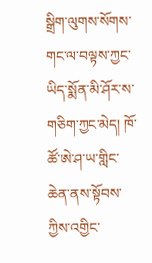སྒྲིག་ལུགས་སོགས་གང་ལ་བལྟས་ཀྱང་ཡིད་སྨོན་མི་ཤོར་ས་གཅིག་ཀྱང་མེད། ཁོ་ཚོ་ཨེ་ཤ་ཡ་གླིང་ཆེན་ནས་སྟོབས་ཀྱིས་འགྱིང་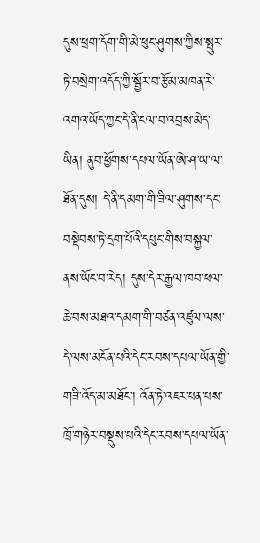དུས་ཕྲག་དོག་གི་མེ་ཕུང་ཤུགས་ཀྱིས་སྤུར་ཏེ་བསྲེག་འདོད་ཀྱི་སྦྱོར་བ་རྩོམ་མཁན་རེ་འགའ་ཡོད་ཀྱང་དེ་ནི་ངལ་བ་འབྲས་མེད་ཡིན། ནུབ་ཕྱོགས་དཔལ་ཡོན་ཨེ་ཤ་ཡ་ལ་ཐོན་དུས། དེ་ནི་དམག་གི་ཟིལ་ཤུགས་དང་བསྡེབས་ཏེ་དྲག་པོའི་དཔུང་གིས་བསྐྱལ་ནས་ཡོང་བ་རེད། དུས་དེར་རྒྱལ་ཁབ་ཕལ་ཆེ་བས་མཐའ་དམག་གི་བཙན་འཛུལ་ལས་དེ་ལས་མངོན་པའི་དེང་རབས་དཔལ་ཡོན་གྱི་གཟི་འོད་མ་མཐོང་། འོན་ཏེ་འཇར་པན་པས་ཁྲོ་གཉེར་བསྡུས་པའི་དེང་རབས་དཔལ་ཡོན་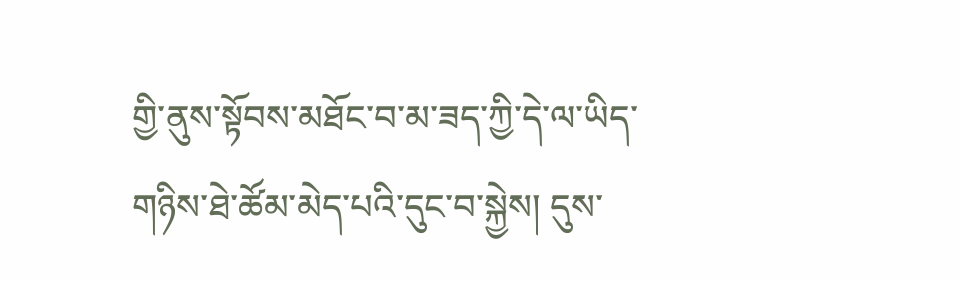གྱི་ནུས་སྟོབས་མཐོང་བ་མ་ཟད་ཀྱི་དེ་ལ་ཡིད་གཉིས་ཐེ་ཚོམ་མེད་པའི་དུང་བ་སྐྱེས། དུས་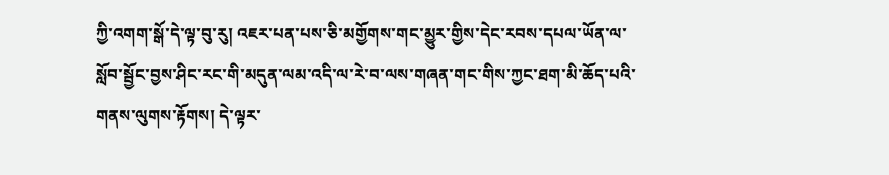ཀྱི་འགག་སྒོ་དེ་ལྟ་བུ་རུ། འཇར་པན་པས་ཅི་མགྱོགས་གང་མྱུར་གྱིས་དེང་རབས་དཔལ་ཡོན་ལ་སློབ་སྦྱོང་བྱས་ཤིང་རང་གི་མདུན་ལམ་འདི་ལ་རེ་བ་ལས་གཞན་གང་གིས་ཀྱང་ཐག་མི་ཆོད་པའི་གནས་ལུགས་རྟོགས། དེ་ལྟར་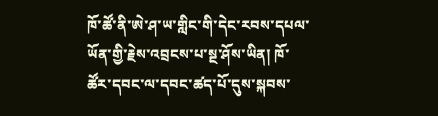ཁོ་ཚོ་ནི་ཨེ་ཤ་ཡ་གླིང་གི་དེང་རབས་དཔལ་ཡོན་གྱི་རྗེས་འབྲངས་པ་སྔ་ཤོས་ཡིན། ཁོ་ཚོར་དབང་ལ་དབང་ཚད་པོ་དུས་སྐབས་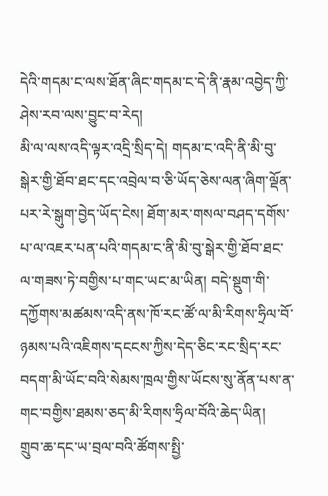དེའི་གདམ་ང་ལས་ཐོན་ཞིང་གདམ་ང་དེ་ནི་རྣམ་འབྱེད་ཀྱི་ཤེས་རབ་ལས་བྱུང་བ་རེད།
མི་ལ་ལས་འདི་ལྟར་འདྲི་སྲིད་དེ། གདམ་ང་འདི་ནི་མི་བུ་སྒེར་གྱི་ཐོབ་ཐང་དང་འབྲེལ་བ་ཅི་ཡོད་ཅེས་ལན་ཞིག་ལྡོན་པར་རེ་སྒུག་བྱེད་ཡོད་ངེས། ཐོག་མར་གསལ་བཤད་དགོས་པ་ལ་འཇར་པན་པའི་གདམ་ང་ནི་མི་བུ་སྒེར་གྱི་ཐོབ་ཐང་ལ་གཟས་ཏེ་བགྱིས་པ་གང་ཡང་མ་ཡིན། བདེ་སྡུག་གི་དཀྱོགས་མཚམས་འདི་ནས་ཁོ་རང་ཚོ་ལ་མི་རིགས་ཧྲིལ་བོ་ཉམས་པའི་འཇིགས་དངངས་ཀྱིས་དེད་ཅིང་རང་སྲིད་རང་བདག་མི་ཡོང་བའི་སེམས་ཁྲལ་གྱིས་ཡོངས་སུ་ནོན་པས་ན་གང་བགྱིས་ཐམས་ཅད་མི་རིགས་ཧྲིལ་བོའི་ཆེད་ཡིན།
གྲུབ་ཆ་དང་ཡ་བྲལ་བའི་ཚོགས་སྤྱི་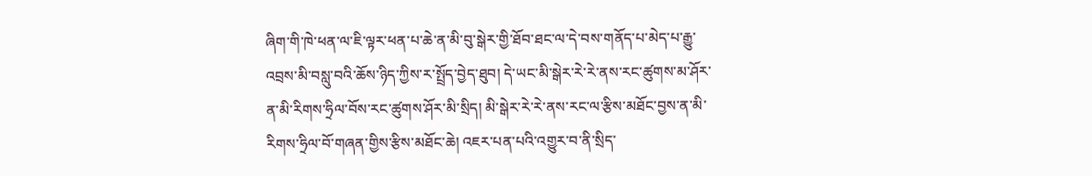ཞིག་གི་ཁེ་ཕན་ལ་ཇི་ལྟར་ཕན་པ་ཆེ་ན་མི་བུ་སྒེར་གྱི་ཐོབ་ཐང་ལ་དེ་བས་གནོད་པ་མེད་པ་རྒྱུ་འབྲས་མི་བསླུ་བའི་ཆོས་ཉིད་ཀྱིས་ར་སྤྲོད་བྱེད་ཐུབ། དེ་ཡང་མི་སྒེར་རེ་རེ་ནས་རང་ཚུགས་མ་ཤོར་ན་མི་རིགས་ཧྲིལ་བོས་རང་ཚུགས་ཤོར་མི་སྲིད། མི་སྒེར་རེ་རེ་ནས་རང་ལ་རྩིས་མཐོང་བྱས་ན་མི་རིགས་ཧྲིལ་བོ་གཞན་གྱིས་རྩིས་མཐོང་ཆེ། འཇར་པན་པའི་འགྱུར་བ་ནི་སྲིད་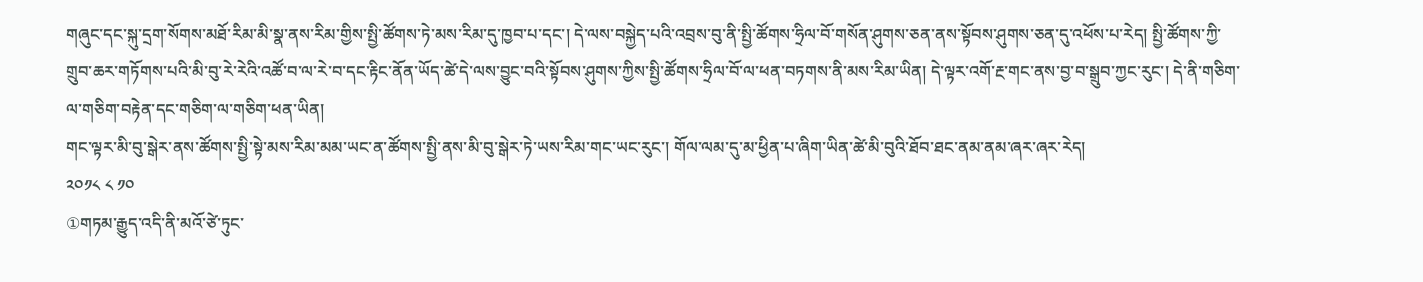གཞུང་དང་སྐུ་དྲག་སོགས་མཐོ་རིམ་མི་སྣ་ནས་རིམ་གྱིས་སྤྱི་ཚོགས་ཏེ་མས་རིམ་དུ་ཁྱབ་པ་དང་། དེ་ལས་བསྐྱེད་པའི་འབྲས་བུ་ནི་སྤྱི་ཚོགས་ཧྲིལ་བོ་གསོན་ཤུགས་ཅན་ནས་སྟོབས་ཤུགས་ཅན་དུ་འཕོས་པ་རེད། སྤྱི་ཚོགས་ཀྱི་གྲུབ་ཆར་གཏོགས་པའི་མི་བུ་རེ་རེའི་འཚོ་བ་ལ་རེ་བ་དང་རྟིང་ནོན་ཡོད་ཚེ་དེ་ལས་བྱུང་བའི་སྟོབས་ཤུགས་ཀྱིས་སྤྱི་ཚོགས་ཧྲིལ་བོ་ལ་ཕན་བཏགས་ནི་མས་རིམ་ཡིན། དེ་ལྟར་འགོ་རྔ་གང་ནས་བྱ་བ་སྒྲུབ་ཀྱང་རུང་། དེ་ནི་གཅིག་ལ་གཅིག་བརྟེན་དང་གཅིག་ལ་གཅིག་ཕན་ཡིན།
གང་ལྟར་མི་བུ་སྒེར་ནས་ཚོགས་སྤྱི་སྟེ་མས་རིམ་མམ་ཡང་ན་ཚོགས་སྤྱི་ནས་མི་བུ་སྒེར་ཏེ་ཡས་རིམ་གང་ཡང་རུང་། གོལ་ལམ་དུ་མ་ཕྱིན་པ་ཞིག་ཡིན་ཚེ་མི་བུའི་ཐོབ་ཐང་ནམ་ནམ་ཞར་ཞར་རེད།
༢༠༡༨ ༨ ༡༠
①གཏམ་རྒྱུད་འདི་ནི་མའོ་ཙེ་ཏུང་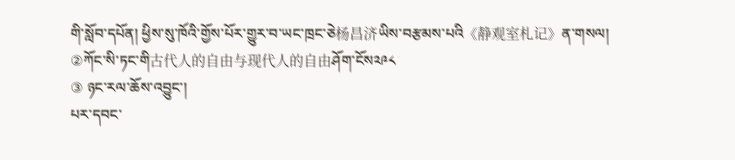གི་སློབ་དཔོན། ཕྱིས་སུ་ཁོའི་གྱོས་པོར་གྱུར་བ་ཡང་ཁྲང་ཅེ杨昌济ཡིས་བརྩམས་པའི《静观室札记》ན་གསལ།
②ཀོང་སི་ཏང་གི古代人的自由与现代人的自由ཤོག་ངོས༢༩༨
③ ཉང་རལ་ཆོས་འབྱུང་།
པར་དབང་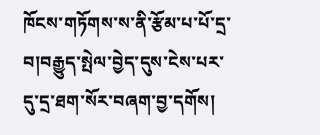ཁོངས་གཏོགས་ས་ནི་རྩོམ་པ་པོ་དྲ་བ།བརྒྱུད་སྤེལ་བྱེད་དུས་ངེས་པར་དུ་དྲ་ཐག་སོར་བཞག་བྱ་དགོས།